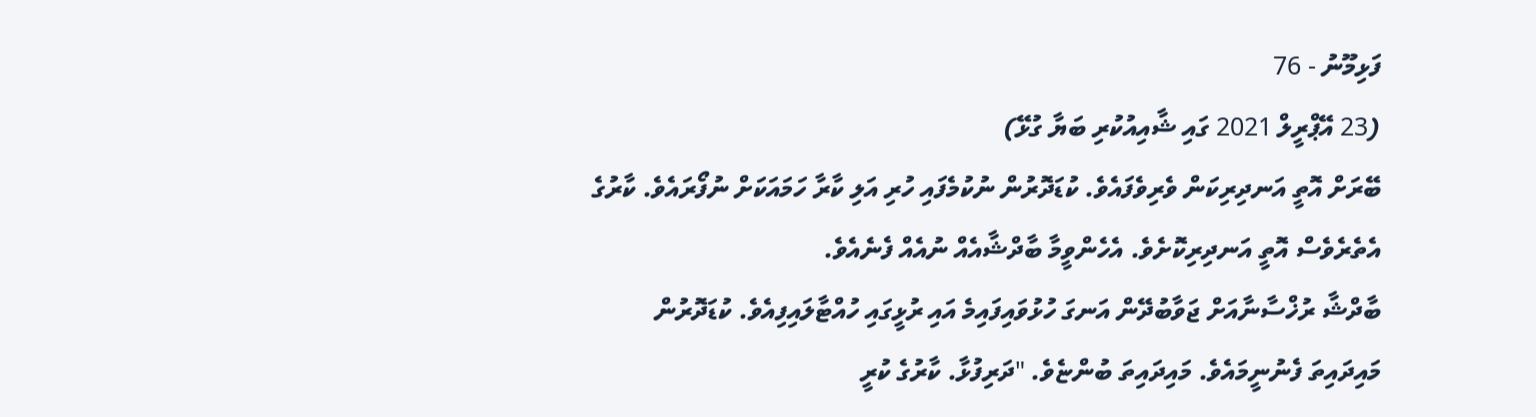ފަޅިމޫނު - 76
(23 އޭޕްރީލް 2021 ގައި ޝާއިއުކުރި ބަޔާ ގުޅޭ)
ބޭރަށް އޮތީ އަނދިރިކަން ވެރިވެފައެވެ. ކުޑަދޮރުން ނުކުމެފައި ހުރި އަލި ކާރާ ހަމައަކަށް ނުފޯރައެވެ. ކާރުގެ އެތެރެވެސް އޮތީ އަނދިރިކޮށެވެ. އެހެންވީމާ ބާދްޝާއެއް ނުއެއް ފެނެއެވެ.
ބާދްޝާ ރުޚްސާނާއަށް ޖަވާބުދޭން އަނގަ ހުޅުވައިފައިމެ އައި ރުޅީގައި ހުއްޓާލައިފިއެވެ. ކުޑަދޮރުން މައިދައިތަ ފެނުނީމައެވެ. މައިދައިތަ ބުންޏެވެ. "ދަރިފުޅާ. ކާރުގެ ކުރީ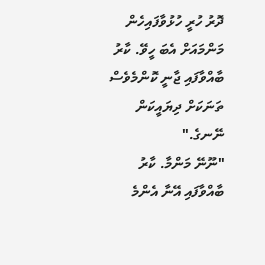ދޮރު ހުރީ ހުޅުވާފައިހެން މަންމައަށް އެބަ ހީވޭ. ކާރު ބާއްވާފައި ޖާނީ ކޮންމެވެސް ތަނަކަށް ދިޔައީކަން ނޭނގެ."
"ނޫނޭ މަންމާ. ކާރު ބާއްވާފައި އޭނާ އެންމެ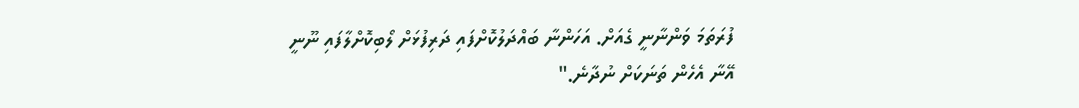ފުރަތަމަ ވަންނާނީ ގެއަށް. އަހަންނާ ބައްދަލުކޮށްފައި ދަރިފުޅަށް ލޯބިކޮށްލާފައި ނޫނީ އޭނާ އެހެން ތަނަކަށް ނުދާނެ."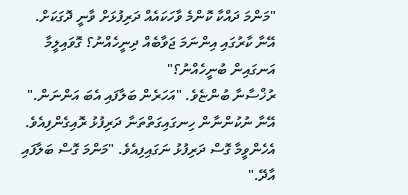"މަންމަ ދައްކާ ކޮންމެ ވާހަކައެއް ދަރިފުޅަށް ވާނީ ދޮގަކަށް. އޭނާ ކާރުގައި އިންނަމަ ޖަވާބެއް ދިނީހެއްނު؟ ގޮވައިލީމާ އަނގައިން ބުނީހެއްނު؟"
ރުޚްސާނާ ބުންޏެވެ. "އަހަރެން ބަލާފައި އެބަ އަންނަން."
އޭނާ ނުކުންނާން ހިނގައިގަތްތަނާ ދަރިފުޅު ރޮއިގެންފިއެވެ. އެހެންވީމާ ގޮސް ދަރިފުޅު ނަގައިފިއެވެ. "މަންމަ ގޮސް ބަލާފައި އާދޭ."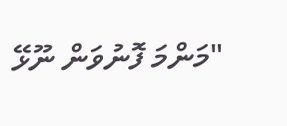"މަންމަ ފޮނުވަން ނޫޅޭ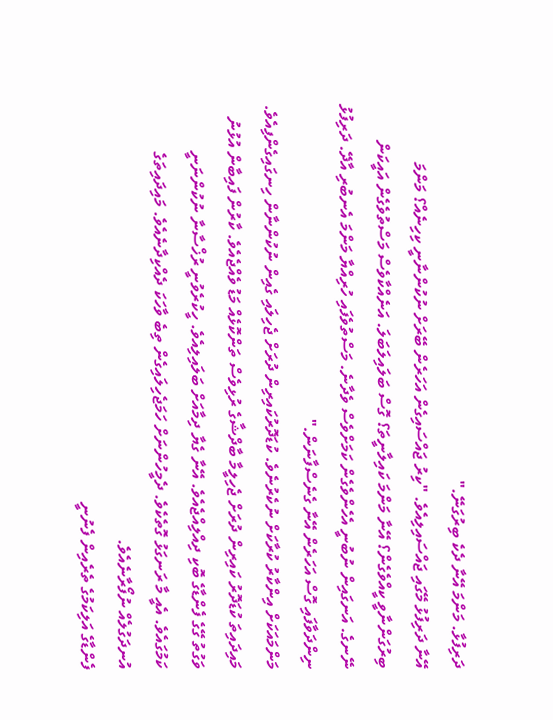ދަރިފުޅާ. މަންމަ އޭނާ ދެކެ ބިރުގަނޭ."
އޭނާ ދަރިފުޅު މޭގައި ޖައްސައިލިއެވެ. "ކިރު ޖައްސައިގެން އަހަރެން ބޭރަށް ނުކުންނާނީ ކިހިނެއް؟ މަންމަ ބިރުގަންނާވީ ކީއްވެގެން؟ އޭނާ މަންމަ ކައިލާނީތަ؟ ގޮސް ބަލައިލަބަލަ. އަނެއްކާވެސް މަސްތުވެގެން އައީކަން ނޭނގެ. އަނގައިން ނުބުނީ އެހެންވެގެން ކަމަށްވެސް ވެދާނެ. މަސްތުވެފައި ހުރިއްޔާ މަންމަ އެނބުރި އާދޭ. ދަރިފުޅު ނިންދަވާފައި ގޮސް އަހަރެން އޭނާ ގެނެސްފާނަން."
މަންމައަކަށް އިންކާރު ކުރާކަށް ނުކެރުނެވެ. ކުޑަދޮރުކައިރިން ދުރަށް ޖެހިލައި ގެއިން ނުކުންނާން ހިނގައިގެންފިއެވެ. މައިދައިތަ ކުޑަދޮރު ކައިރިން ދުރަށް ޖެހިލީމާ ބާދްޝާގެ ރުޅިވެސް ތަންކޮޅެއް މަޑު ވެއްޖެއެވެ. ކާރުން ފައިބާން އުޅުނު ވަގުތު ގޭގެ ފެންޑާގެ ބޮކި ދިއްލިއްޖެއެވެ. އޭނާ ގެޔާ ދިމާއަށް ބަލައިލިއެވެ. ހީކުރެވުނީ ރުޚްސާނާ ނުކުންނަނީ ކަމުގައެވެ. އެއީ މާ ރަނގަޅު ގޮތެކެވެ. ދެމީހުންނަށް ހަމަޖެހިލައިގެން ތިބެ ވާހަކަ ދެއްކިދާނެއެވެ. މައިދައިތަގެ އުނދަގުލެއް ނުފޯރާނެއެވެ.
ފެންޑާގެ އަލިކަމުގެ ތެރެއިން ފެނުނީ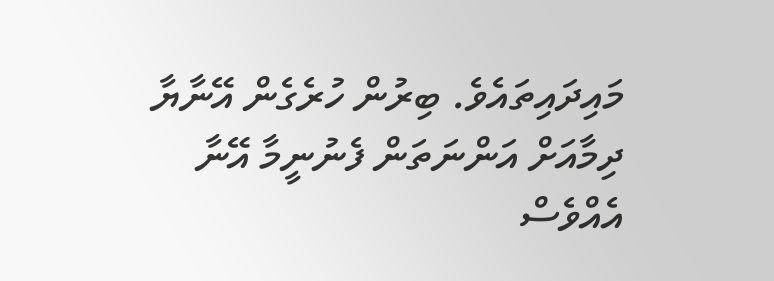މައިދައިތައެވެ. ބިރުން ހުރެގެން އޭނާޔާ ދިމާއަށް އަންނަތަން ފެނުނީމާ އޭނާ އެއްވެސް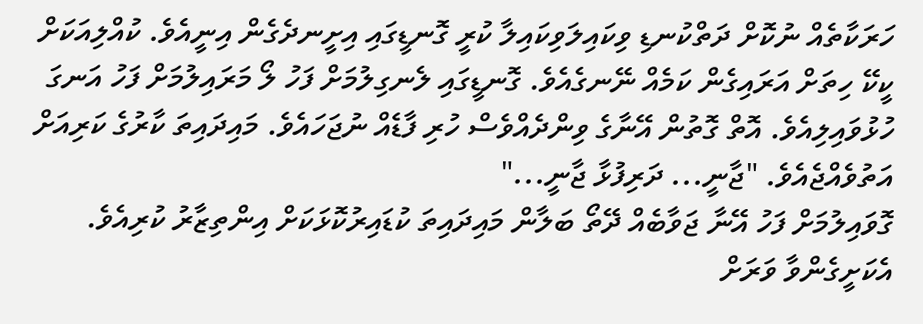ހަރަކާތެއް ނުކޮށް ދަތްކުނޑި ވިކައިލަވިކައިލާ ކުރީ ގޮނޑީގައި އިށީނދެގެން އިނީއެވެ. ކުއްލިއަކަށް ކީކޭ ހިތަށް އަރައިގެން ކަމެއް ނޭނގެއެވެ. ގޮނޑީގައި ލެނގިލުމަށް ފަހު ލޯ މަރައިލުމަށް ފަހު އަނގަ ހުޅުވައިލިއެވެ. އޮތް ގޮތުން އޭނާގެ ވިންދެއްވެސް ހުރި ފާޑެއް ނުޖަހައެވެ. މައިދައިތަ ކާރުގެ ކަރިއަށް އަތުވެއްޖެއެވެ. "ޖާނީ... ދަރިފުޅާ ޖާނީ..."
ގޮވައިލުމަށް ފަހު އޭނާ ޖަވާބެއް ދޭތޯ ބަލާން މައިދައިތަ ކުޑައިރުކޮޅަކަށް އިންތިޒާރު ކުރިއެވެ. އެކަށީގެންވާ ވަރަށް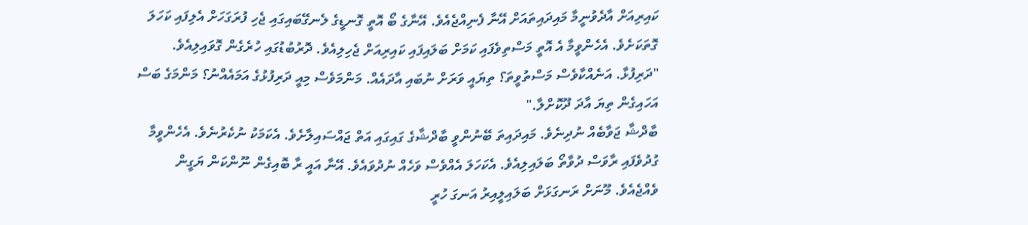ކައިރިއަށް އާދެވުނީމާ މައިދައިތައަށް އޭނާ ފެނިއްޖެއެވެ. އޭނާގެ ބޯ އޮތީ ގޮނޑީގެ ލެނގޭބައިގައި ޖެހި ފުރަގަހަށް އެލިފައި ކަހަލަ ގޮތަކަށެވެ. އެހެންވީމާ އެ އޮތީ މަސްތިވެފައި ކަމަށް ބަލައިފައި ކައިރިއަށް ޖެހިލިއެވެ. ދޮރުބުޑުގައި ހުރެގެން ގޮވައިލިއެވެ. "ދަރިފުޅާ. އަނެއްކާވެސް މަސްތުވީތަ؟ ތިޔައީ ވަރަށް ނުބައި އާދައެއް. މަންމަވެސް މިއީ ދަރިފުޅުގެ އަމައެއްނު؟ މަންމަގެ ބަސް އަހައިގެން ތިޔަ އާދަ ދޫކޮށްލާ."
ބާދްޝާ ޖަވާބެއް ނުދިނެވެ. މައިދައިތަ ބޭނުންވީ ބާދްޝާގެ ގައިގައި އަތް ޖައްސައިލާށެވެ. އެކަމަކު ނުކެރުނެވެ. އެހެންވީމާ ގުދުވެފައި ރާވަސް ދުވާތޯ ބަލައިލިއެވެ. އެކަހަލަ އެއްވެސް ވަހެއް ނުދުވައެވެ. އޭނާ އައީ ރާ ބޮއިގެން ނޫންކަން ޔަގީން ވެއްޖެއެވެ. މޫނަށް ރަނގަޅަށް ބަލައިލީއިރު އަނގަ ހުރީ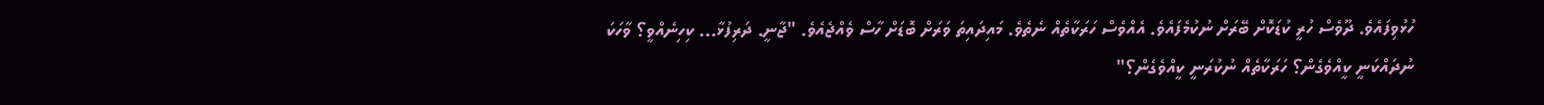ހުޅުވިފައެވެ. ދޫވެސް ހުރީ ކުޑަކޮށް ބޭރަށް ނުކުމެފައެވެ. އެއްވެސް ހަރަކާތެއް ނެތެވެ. މައިދައިތަ ވަރަށް ބޮޑަށް ހާސް ވެއްޖެއެވެ. "ޖާނީ. ދަރިފުޅާ... ކިހިނެއްވީ؟ ވާހަކަ ނުދައްކަނީ ކީއްވެގެން؟ ހަރަކާތެއް ނުކުރަނީ ކީއްވެގެން؟"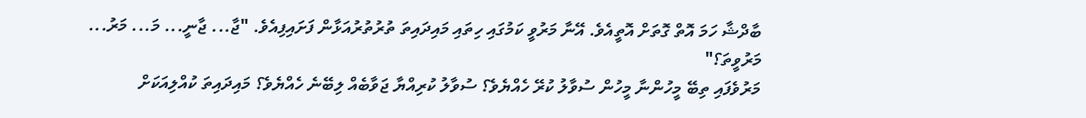ބާދްޝާ ހަމަ އޮތް ގޮތަށް އޮތީއެވެ. އޭނާ މަރުވީ ކަމުގައި ހިތައި މައިދައިތަ ތުރުތުރުއަޅާން ފަށައިފިއެވެ. "ޖާ... ޖާނީ... މަ... މަރު... މަރުވީތަ؟"
މަރުވެފައި ތިބޭ މީހުންނާ މީހުން ސުވާލު ކުރޭ ހެއްޔެވެ؟ ސުވާލު ކުރިއްޔާ ޖަވާބެއް ލިބޭނެ ހެއްޔެވެ؟ މައިދައިތަ ކުއްލިއަކަށް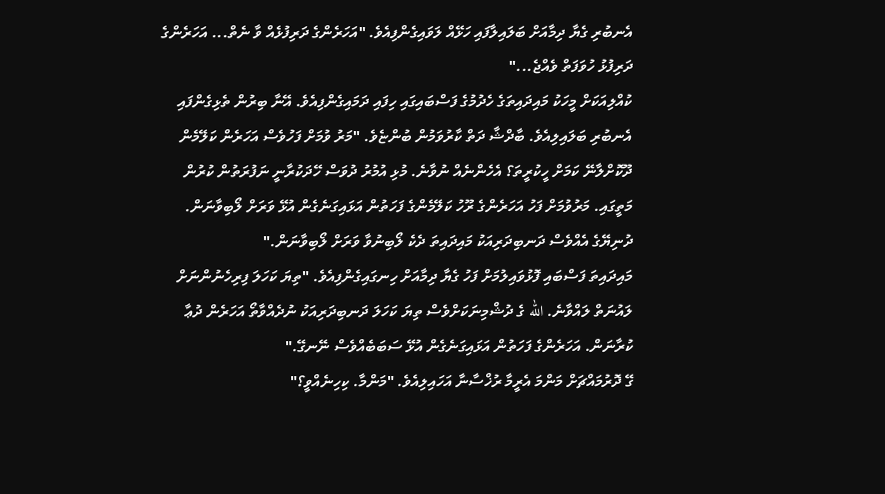އެނބުރި ގެޔާ ދިމާއަށް ބަލައިލާފައި ހަޅޭއް ލަވައިގެންފިއެވެ. "އަހަރެންގެ ދަރިފުޅެއް ވާ ނެތް... އަހަރެންގެ ދަރިފުޅު ހުވަފަތް ވެއްޖެ..."
ކުއްލިއަކަށް މީހަކު މައިދައިތަގެ ހެދުމުގެ ފަސްބައިގައި ހިފައި ދަމައިގެންފިއެވެ. އޭނާ ބިރުން ތެޅިގެންފައި އެނބުރި ބަލައިލިއެވެ. ބާދްޝާ ދަތް ކާރުވަމުން ބުންޏެވެ. "މަރު ވުމަށް ފަހުވެސް އަހަރެން ކަލޭމެން ދޫކޮށްލާނޭ ކަމަށް ހީކުރީތަ؟ އެހެންނެއް ނުވާނެ. މުޅި އުމުރު ދުވަސް ހޭދަކުރާނީ ނަފުރަތުން ކުރުން މަތީގައި. މަރުވުމަށް ފަހު އަހަރެންގެ ރޫހު ކަލޭމެންގެ ފަހަތުން އަޅައިގަނެގެން އުޅޭ ވަރަށް ލޯބިވާނަން. ދުނިޔޭގެ އެއްވެސް ދަނބިދަރިއަކު މައިދައިތަ ދެކެ ލޯބިނުވާ ވަރަށް ލޯބިވާނަން."
މައިދައިތަ ފަސްބައި ފޮޅުވައިލުމަށް ފަހު ގެޔާ ދިމާއަށް ހިނގައިގެންފިއެވެ. "ތިޔަ ކަހަލަ ފިރިހެނުންނަށް ލައުނަތް ލައްވާނެ. الله ގެ ދުޝްމިނަކަށްވެސް ތިޔަ ކަހަލަ ދަނބިދަރިއަކު ނުދެއްވާތޯ އަހަރެން ދުޢާ ކުރާނަން. އަހަރެންގެ ފަހަތުން އަޅައިގަނެގެން އުޅޭ ސަބަބެއްވެސް ނޭނގޭ."
ގޭ ދޮރުމައްޗަށް މަންމަ އެރީމާ ރުޚްސާނާ އަހައިލިއެވެ. "މަންމާ. ކިހިނެއްވީ؟"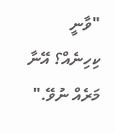"ވާނީ ކިހިނެއް؟ އޭނާ މަރެއް ނުވޭ."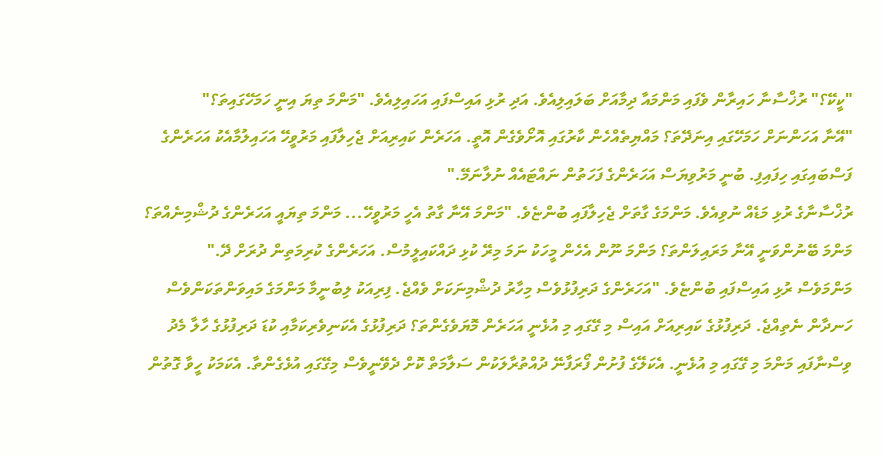"ކީކޭ؟" ރުޚްސާނާ ހައިރާން ވެފައި މަންމައާ ދިމާއަށް ބަލައިލިއެވެ. އަދި ރުޅި އައިސްފައި އަހައިލިއެވެ. "މަންމަ ތިޔަ އިނީ ހަމަހޭގައިތަ؟"
"އޭނާ އަހަންނަށް ހަމަހޭގައި އިނަދޭތަ؟ މައްޔިތެއްހެން ކާރުގައި އޮށޯވެގެން އޮތީ. އަހަރެން ކައިރިއަށް ޖެހިލާފައި މަރުވީހޭ އަހައިލުމާއެކު އަހަރެންގެ ފަސްބައިގައި ހިފައިފި. ބުނީ މަރުވިޔަސް އަހަރެންގެ ފަހަތުން ނައްޓައެއް ނުލާނަމޭ."
ރުޚްސާނާގެ ރުޅި މަޑެއް ނުވިއެވެ. މަންމަގެ ގާތަށް ޖެހިލާފައި ބުންޏެވެ. "މަންމަ އޭނާ ގާތު އެހީ މަރުވީހޭ... މަންމަ ތިޔައީ އަހަރެންގެ ދުޝްމިނެއްތަ؟ މަންމަ ބޭނުންވަނީ އޭނާ މަރައިލަންތަ؟ މަންމަ ނޫން އެހެން މީހަކު ނަމަ މިރޭ ކުޅި ދައްކައިލީމުސް. އަހަރެންގެ ކުރިމަތިން ދުރަށް ދޭ."
މަންމަވެސް ރުޅި އައިސްފައި ބުންޏެވެ. "އަހަރެންގެ ދަރިފުޅުވެސް މިހާރު ދުޝްމިނަކަށް ވެއްޖެ. ފިރިއަކު ލިބުނީމާ މަންމަގެ މައިވަންތަކަންވެސް ހަނދާން ނެތިއްޖެ. ދަރިފުޅުގެ ކައިރިއަށް އައިސް މި ގޭގައި މި އުޅެނީ އަހަރެން މޮޔަވެގެންތަ؟ ދަރިފުޅުގެ އެކަނިވެރިކަމާއި ކުޑަ ދަރިފުޅުގެ ހާލާ މެދު ވިސްނާފައި މަންމަ މި ގޭގައި މި އުޅެނީ. އެކަލޭގެ ފުށުން ފޯރަފާނޭ ދުއްތުރާލަކުން ސަލާމަތް ކޮށް ދެވޭނީވެސް މިގޭގައި އުޅެގެންތާ. އެކަމަކު ހީވާ ގޮތުން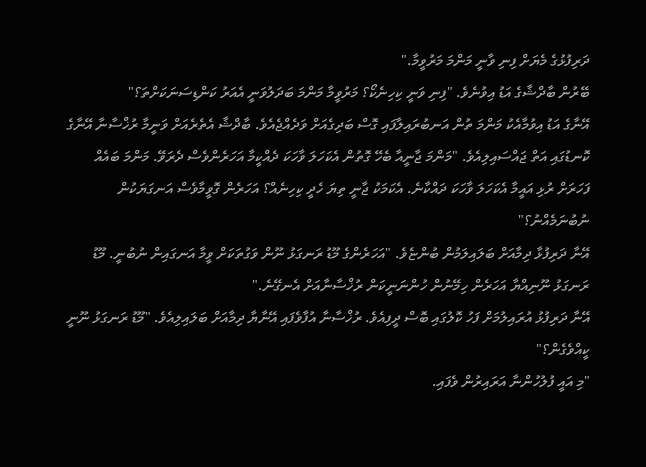ދަރިފުޅުގެ މެޔަށް ފިނި ވާނީ މަންމަ މަރުވީމާ."
ބޭރުން ބާދްޝާގެ އަޑު އިވުނެވެ. "ފިނި ވަނީ ކިހިނެކޯ؟ މަރުވީމާ މަންމަ ބަދަލުވަނީ އެއަރު ކަންޑިސަނަކަށްތަ؟"
އޭނާގެ އަޑު އިވުމާއެކު މަންމަ ތުން އަނބުރައިލާފައި ގޮސް ބަދިގެއަށް ވަދެއްޖެއެވެ. ބާދްޝާ އެތެރެއަށް ވަނީމާ ރުޚްސާނާ އޭނާގެ ކޮނޑުގައި އަތް ޖައްސައިލިއެވެ. "މަންމަ ޖާނީއާ ބެހޭ ގޮތުން އެކަހަލަ ވާހަކަ ދެއްކީމާ އަހަރެންވެސް ދެރަވޭ. މަންމަ ބައެއް ފަހަރަށް ރުޅި އައީމާ އެކަހަލަ ވާހަކަ ދައްކާނެ. އެކަމަކު ޖާނީ ތިޔަ ހެދީ ކިހިނެއް؟ އަހަރެން ގޮވީމާވެސް އަނގަޔަކުން ނުބުނަމެއްނު؟"
އޭނާ ދަރިފުޅާ ދިމާއަށް ބަލައިލަމުން ބުންޏެވެ. "އަހަރެންގެ މޫޑު ރަނގަޅު ނޫން ވަގުތަކަށް ވީމާ އަނގައިން ނުބުނީ. މޫޑު ރަނގަޅު ނޫނިއްޔާ އަހަރެން ހިމޭނުން ހުންނަނީކަން ރުޚްސާނާއަށް އެނގޭނެ."
އޭނާ ދަރިފުޅު އުރައިލުމަށް ފަހު ކޮލުގައި ބޮސް ދީފިއެވެ. ރުޚްސާނާ އުފާވެފައި އޭނާޔާ ދިމާއަށް ބަލައިލިއެވެ. "މޫޑު ރަނގަޅު ނޫނީ ކީއްވެގެން؟"
"މި އައީ ފުލުހުންނާ އަރައިރުން ވެފައި.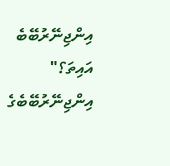އިންޖިނޭރުބޭބެ އައިތަ؟"
އިންޖިނޭރުބޭބެގެ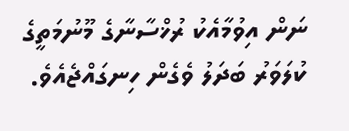ނަން އިވުމާއެކު ރުޚްސާނާގެ މޫނުމަތީގެ ކުލަވަރު ބަދަލު ވެގެން ހިނގައްޖެއެވެ.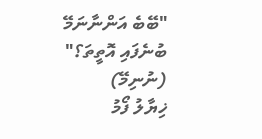"ބޭބެ އަންނާނަމޭ ބުނެފައި އޮތީތަ؟"
(ނުނިމޭ)
ޚިޔާލު ފޯމު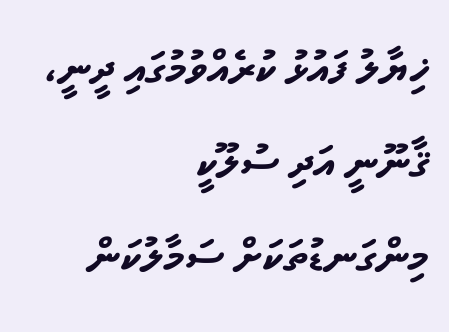ޚިޔާލު ފައުޅު ކުރެއްވުމުގައި ދީނީ، ޤާނޫނީ އަދި ސުލޫކީ މިންގަނޑުތަކަށް ސަމާލުކަން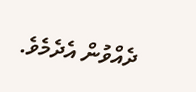ދެއްވުން އެދެމެވެ.